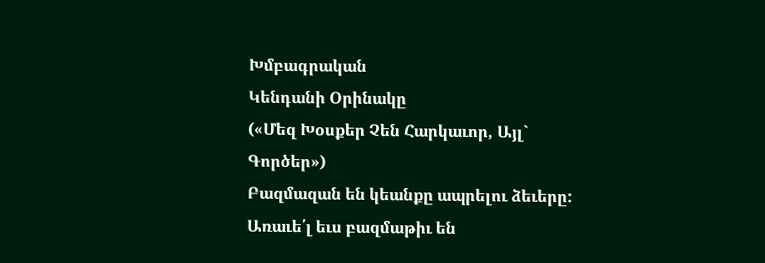Խմբագրական
Կենդանի Օրինակը
(«Մեզ Խօսքեր Չեն Հարկաւոր, Այլ` Գործեր»)
Բազմազան են կեանքը ապրելու ձեւերը: Առաւե՛լ եւս բազմաթիւ են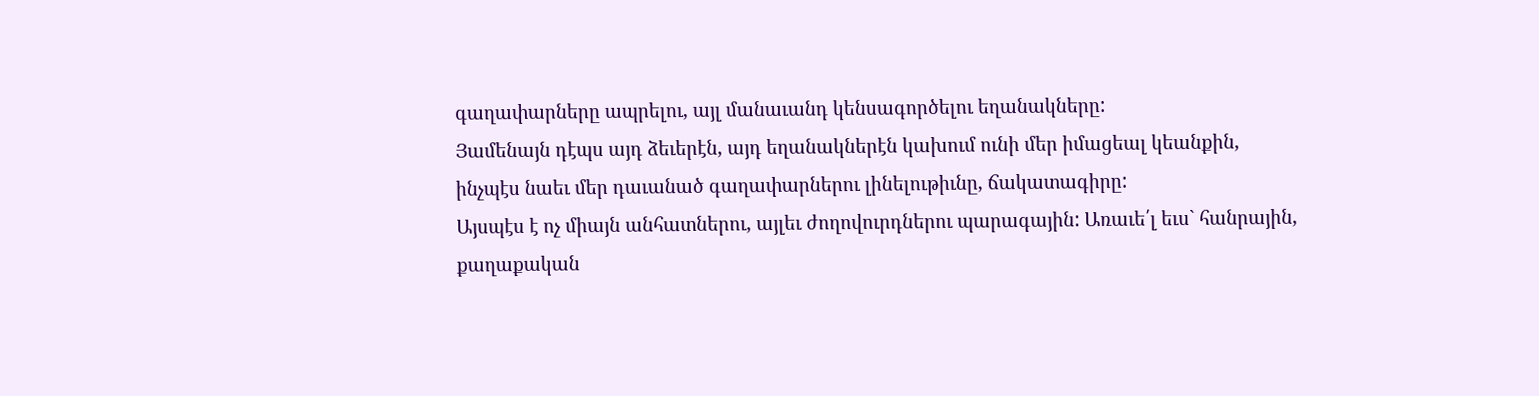գաղափարները ապրելու, այլ մանաւանդ կենսագործելու եղանակները:
Յամենայն դէպս այդ ձեւերէն, այդ եղանակներէն կախում ունի մեր իմացեալ կեանքին, ինչպէս նաեւ մեր դաւանած գաղափարներու լինելութիւնը, ճակատագիրը:
Այսպէս է ոչ միայն անհատներու, այլեւ ժողովուրդներու պարագային: Առաւե՛լ եւս` հանրային, քաղաքական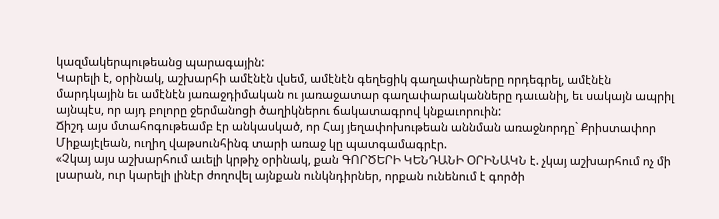կազմակերպութեանց պարագային:
Կարելի է, օրինակ, աշխարհի ամէնէն վսեմ, ամէնէն գեղեցիկ գաղափարները որդեգրել, ամէնէն մարդկային եւ ամէնէն յառաջդիմական ու յառաջատար գաղափարականները դաւանիլ, եւ սակայն ապրիլ այնպէս, որ այդ բոլորը ջերմանոցի ծաղիկներու ճակատագրով կնքաւորուին:
Ճիշդ այս մտահոգութեամբ էր անկասկած, որ Հայ յեղափոխութեան աննման առաջնորդը` Քրիստափոր Միքայէլեան, ուղիղ վաթսունհինգ տարի առաջ կը պատգամագրէր.
«Չկայ այս աշխարհում աւելի կրթիչ օրինակ, քան ԳՈՐԾԵՐԻ ԿԵՆԴԱՆԻ ՕՐԻՆԱԿՆ է. չկայ աշխարհում ոչ մի լսարան, ուր կարելի լինէր ժողովել այնքան ունկնդիրներ, որքան ունենում է գործի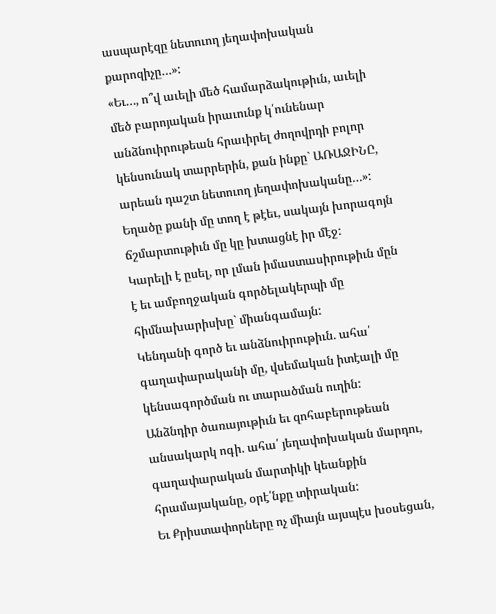ասպարէզը նետուող յեղափոխական քարոզիչը…»:
«Եւ…, ո՞վ աւելի մեծ համարձակութիւն, աւելի մեծ բարոյական իրաւունք կ՛ունենար անձնուիրութեան հրաւիրել ժողովրդի բոլոր կենսունակ տարրերին, քան ինքը` ԱՌԱՋԻՆԸ, արեան դաշտ նետուող յեղափոխականը…»:
Եղածը քանի մը տող է թէեւ, սակայն խորագոյն ճշմարտութիւն մը կը խտացնէ իր մէջ:
Կարելի է ըսել, որ լման իմաստասիրութիւն մըն է եւ ամբողջական գործելակերպի մը հիմնախարիսխը` միանգամայն:
Կենդանի գործ եւ անձնուիրութիւն. ահա՛ գաղափարականի մը, վսեմական իտէալի մը կենսագործման ու տարածման ուղին:
Անձնդիր ծառայութիւն եւ զոհաբերութեան անսակարկ ոգի. ահա՛ յեղափոխական մարդու, գաղափարական մարտիկի կեանքին հրամայականը, օրէ՛նքը տիրական:
Եւ Քրիստափորները ոչ միայն այսպէս խօսեցան,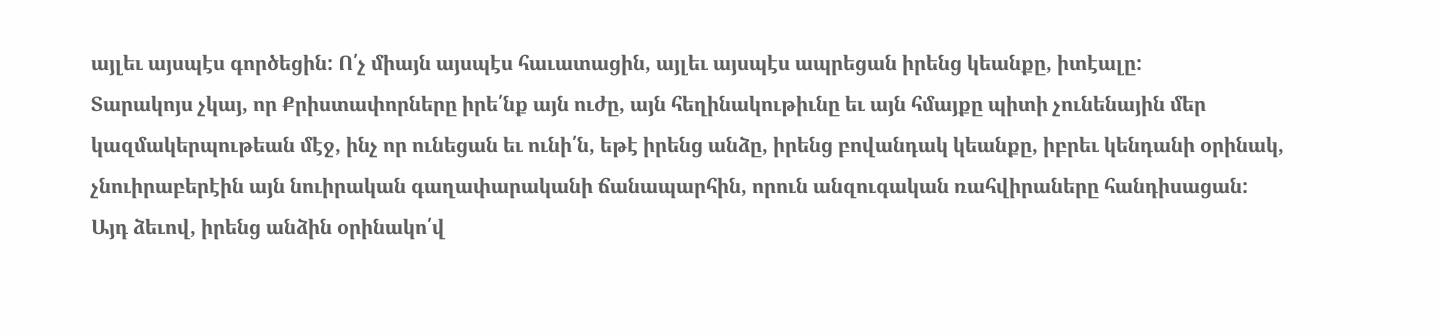այլեւ այսպէս գործեցին: Ո՛չ միայն այսպէս հաւատացին, այլեւ այսպէս ապրեցան իրենց կեանքը, իտէալը:
Տարակոյս չկայ, որ Քրիստափորները իրե՛նք այն ուժը, այն հեղինակութիւնը եւ այն հմայքը պիտի չունենային մեր կազմակերպութեան մէջ, ինչ որ ունեցան եւ ունի՛ն, եթէ իրենց անձը, իրենց բովանդակ կեանքը, իբրեւ կենդանի օրինակ, չնուիրաբերէին այն նուիրական գաղափարականի ճանապարհին, որուն անզուգական ռահվիրաները հանդիսացան:
Այդ ձեւով, իրենց անձին օրինակո՛վ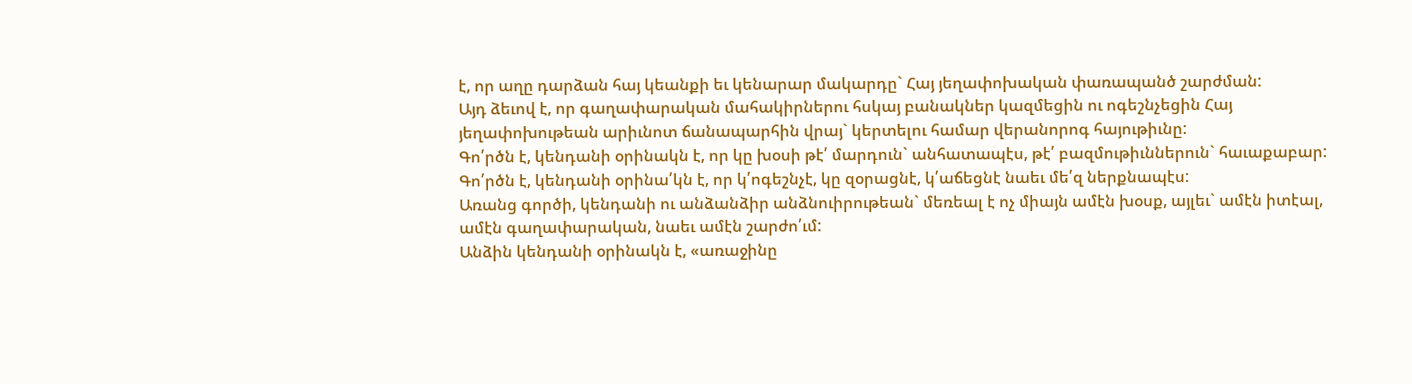է, որ աղը դարձան հայ կեանքի եւ կենարար մակարդը` Հայ յեղափոխական փառապանծ շարժման:
Այդ ձեւով է, որ գաղափարական մահակիրներու հսկայ բանակներ կազմեցին ու ոգեշնչեցին Հայ յեղափոխութեան արիւնոտ ճանապարհին վրայ` կերտելու համար վերանորոգ հայութիւնը:
Գո՛րծն է, կենդանի օրինակն է, որ կը խօսի թէ՛ մարդուն` անհատապէս, թէ՛ բազմութիւններուն` հաւաքաբար: Գո՛րծն է, կենդանի օրինա՛կն է, որ կ՛ոգեշնչէ, կը զօրացնէ, կ՛աճեցնէ նաեւ մե՛զ ներքնապէս:
Առանց գործի, կենդանի ու անձանձիր անձնուիրութեան` մեռեալ է ոչ միայն ամէն խօսք, այլեւ` ամէն իտէալ, ամէն գաղափարական, նաեւ ամէն շարժո՛ւմ:
Անձին կենդանի օրինակն է, «առաջինը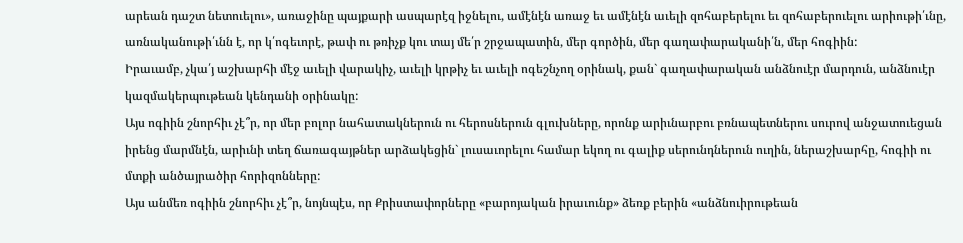արեան դաշտ նետուելու», առաջինը պայքարի ասպարէզ իջնելու, ամէնէն առաջ եւ ամէնէն աւելի զոհաբերելու եւ զոհաբերուելու արիութի՛ւնը, առնականութի՛ւնն է, որ կ՛ոգեւորէ, թափ ու թռիչք կու տայ մե՛ր շրջապատին, մեր գործին, մեր գաղափարականի՛ն, մեր հոգիին:
Իրաւամբ, չկա՛յ աշխարհի մէջ աւելի վարակիչ, աւելի կրթիչ եւ աւելի ոգեշնչող օրինակ, քան` գաղափարական անձնուէր մարդուն, անձնուէր կազմակերպութեան կենդանի օրինակը:
Այս ոգիին շնորհիւ չէ՞ր, որ մեր բոլոր նահատակներուն ու հերոսներուն գլուխները, որոնք արիւնարբու բռնապետներու սուրով անջատուեցան իրենց մարմնէն, արիւնի տեղ ճառագայթներ արձակեցին` լուսաւորելու համար եկող ու գալիք սերունդներուն ուղին, ներաշխարհը, հոգիի ու մտքի անծայրածիր հորիզոնները:
Այս անմեռ ոգիին շնորհիւ չէ՞ր, նոյնպէս, որ Քրիստափորները «բարոյական իրաւունք» ձեռք բերին «անձնուիրութեան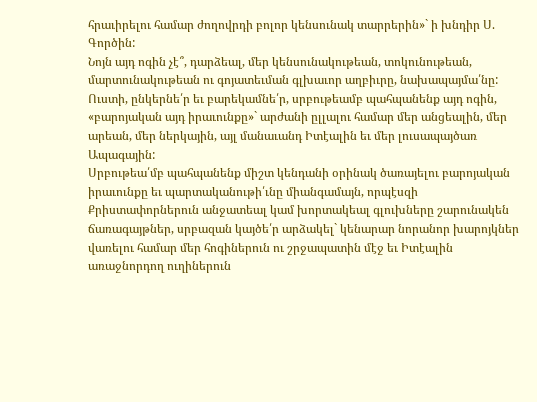հրաւիրելու համար ժողովրդի բոլոր կենսունակ տարրերին»` ի խնդիր Ս. Գործին:
Նոյն այդ ոգին չէ՞, դարձեալ, մեր կենսունակութեան, տոկունութեան, մարտունակութեան ու գոյատեւման գլխաւոր աղբիւրը, նախապայմա՛նը:
Ուստի, ընկերնե՛ր եւ բարեկամնե՛ր, սրբութեամբ պահպանենք այդ ոգին, «բարոյական այդ իրաւունքը»` արժանի ըլլալու համար մեր անցեալին, մեր արեան, մեր ներկային, այլ մանաւանդ Իտէալին եւ մեր լուսապայծառ Ապագային:
Սրբութեա՛մբ պահպանենք միշտ կենդանի օրինակ ծառայելու բարոյական իրաւունքը եւ պարտականութի՛ւնը միանգամայն, որպէսզի Քրիստափորներուն անջատեալ կամ խորտակեալ գլուխները շարունակեն ճառագայթներ, սրբազան կայծե՛ր արձակել` կենարար նորանոր խարոյկներ վառելու համար մեր հոգիներուն ու շրջապատին մէջ եւ Իտէալին առաջնորդող ուղիներուն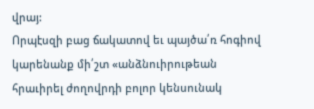վրայ:
Որպէսզի բաց ճակատով եւ պայծա՛ռ հոգիով կարենանք մի՛շտ «անձնուիրութեան հրաւիրել ժողովրդի բոլոր կենսունակ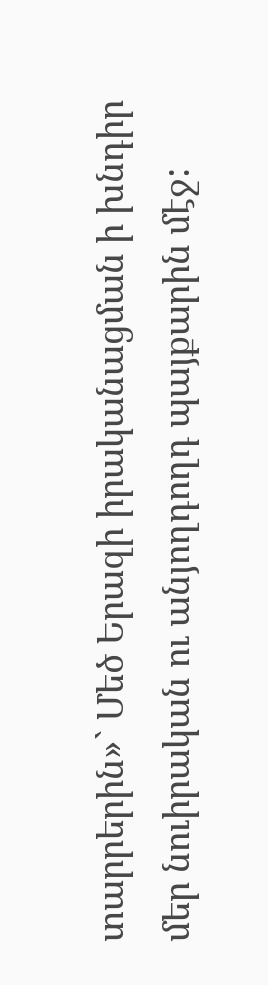տարրերին»` Մեծ Երազի իրականացման ի խնդիր մեր նուիրական ու անյողդողդ պայքարին մէջ: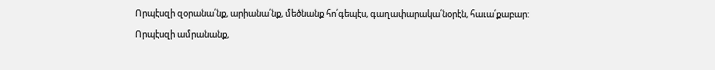Որպէսզի զօրանա՛նք, արիանա՛նք, մեծնանք հո՛գեպէս, գաղափարակա՛նօրէն, հաւա՛քաբար:
Որպէսզի ամրանանք,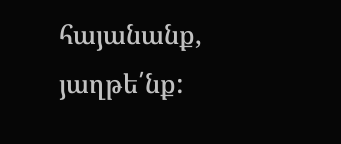հայանանք, յաղթե՛նք: